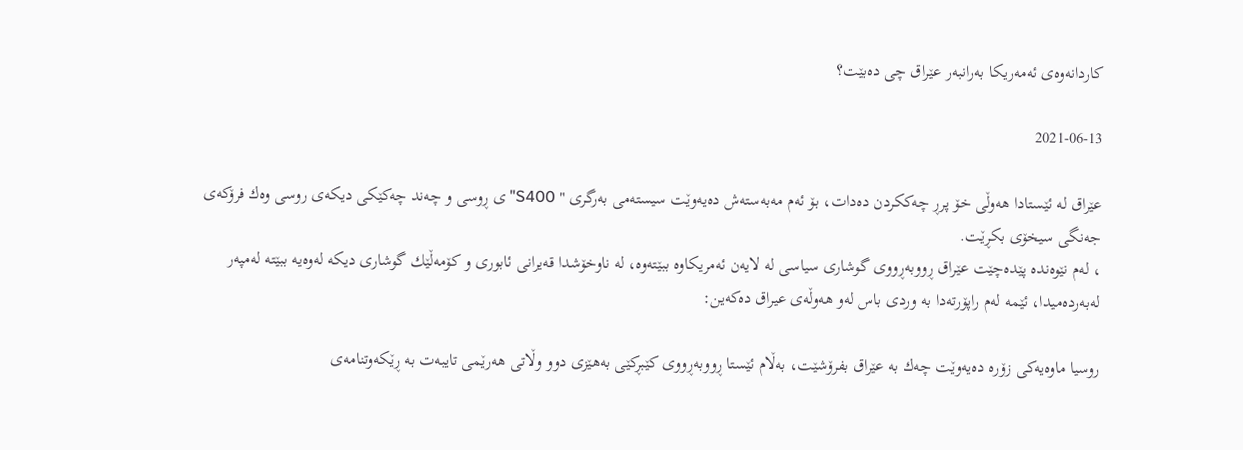كاردانەوەی ئەمەریكا بەرانبەر عێراق چی دەبێت؟

2021-06-13

عێراق لە ئێستادا هەوڵی خۆ پرڕ چەككردن دەدات، بۆ ئەم مەبەستەش دەیەوێت سیستەمی بەرگری " S400"ی ڕوسی و چەند چەكێكی دیكەی روسی وەك فرۆكەی جەنگی سیخۆی بکڕێت.
، لەم نێوەندە پێدەچێت عێراق ڕووبەڕووی گوشاری سیاسی لە لایەن ئەمریكاوە ببێتەوە، لە ناوخۆشدا قەیرانی ئابوری و كۆمەڵێك گوشاری دیكە لەوەیە ببێتە لەمپەر لەبەردەمیدا، ئێمە لەم راپۆرتەدا بە وردی باس لەو هەوڵەی عیراق دەكەین:

روسیا ماوەیەكی زۆرە دەیەوێت چەك بە عێراق بفرۆشێت، بەڵام ئێستا ڕووبەڕووی كێبڕكێی بەهێزی دوو وڵاتی هەرێمی تایبەت بە ڕێكەوتنامەی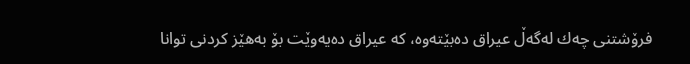فرۆشتنی چەك لەگەڵ عیراق دەبێتەوە، كە عیراق دەیەوێت بۆ بەهێز كردنی توانا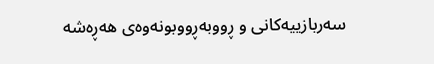سەربازییەكانی و ڕووبەڕووبونەوەی هەڕەشە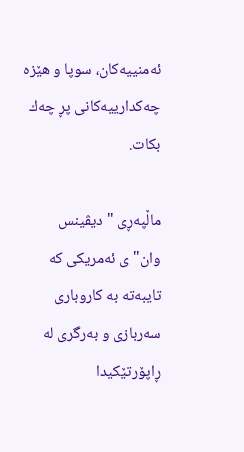ئەمنییەكان، سوپا و هێزە چەكدارییەكانی پڕ چەك بكات.

ماڵپەڕی " دیڤینس وان"ی ئەمریكی كە تایبەتە بە كاروباری سەربازی و بەرگری لە ڕاپۆرتێكیدا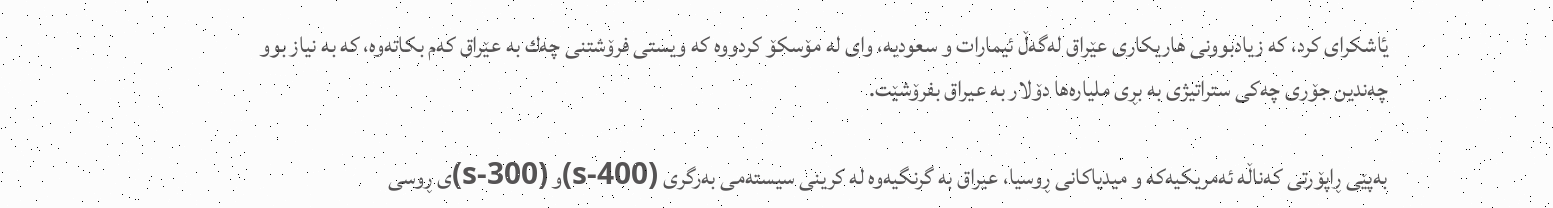یٔاشكرای كرد، كە زیادبوونی هاریكاری عێراق لەگەڵ ئیمارات و سعودیە، وای لە مۆسكۆ كردووە كە ویستی فرۆشتنی چەك بە عێراق كەم بكاتەوە، كە بە نیاز بوو چەندین جۆری چەكی ستراتیژی بە بڕی ملیارەها دۆلار بە عیراق بفرۆشێت.

بەپێی ڕاپۆرتی كەناڵە ئەمریكیەكە و میدیاكانی ڕوسیا، عیراق بە گرنگیەوە لە كرینی سیستەمی بەرگری (s-400)و (s-300)ی ڕوسی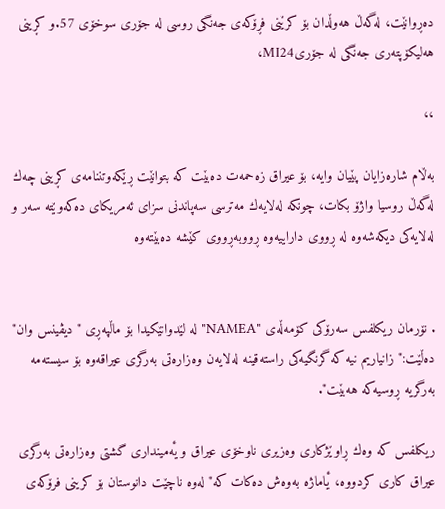دەڕوانێت، لەگەڵ هەوڵدان بۆ كرێنی فڕۆكەی جەنگی روسی لە جۆری سوخۆی 57.و كڕینی هەلیكۆپتەری جەنگی لە جۆریMI24،

،،

بەڵام شارەزایان پێیان وایە، بۆ عیراق زەحمەت دەبێت كە بتوانێت ڕێكەوتننامەی كڕینی چەك لەگەڵ روسیا واژۆ بكات، چونكە لەلایەك مەترسی سەپاندنی سزای ئەمریكای دەكەوێتە سەر و لەلایەكی دیكەشەوە لە ڕووی داراییەوە ڕووبەڕووی كێشە دەبێتەوە


. نۆرمان ریكلفس سەرۆكی كۆمەڵەی "NAMEA" لە لێدوانێكیدا بۆ ماڵپەڕی " دیڤینس وان" دەڵێت:" زانیاریم نیە كە گرنگیەكی راستەقینە لەلایەن وەزارەتی بەرگری عیراقەوە بۆ سیستەمە بەرگریە ڕوسیەكە هەبێت".

ریكلفس كە وەك ڕاوێژكاری وەزیری ناوخۆی عیراق و یٔەمینداری گشتی وەزارەتی بەرگری عیراق كاری كردووە، یٔاماژە بەوەش دەكات كە" لەوە ناچێت دانوستان بۆ كرینی فرۆكەی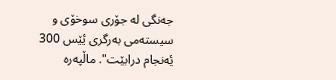جەنگی لە جۆری سوخۆی و سیستەمی بەرگری یٔێس 300 یٔەنجام درابێت". ماڵپەرە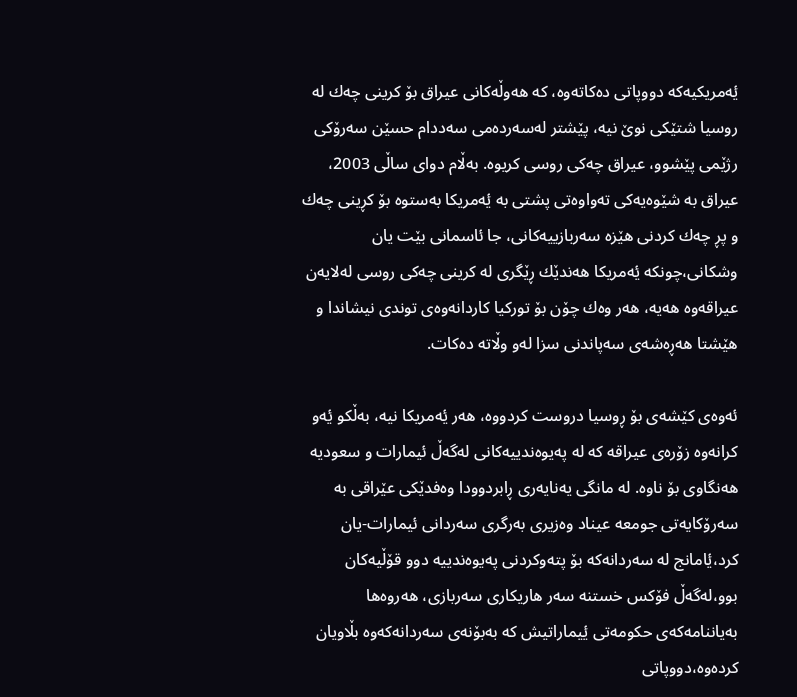یٔەمریكیەكە دووپاتی دەكاتەوە، كە هەوڵەكانی عیراق بۆ كرینی چەك لە روسیا شتێكی نوێ نیە، پێشتر لەسەردەمی سەددام حسێن سەرۆكی رژێمی پێشوو، عیراق چەكی روسی كریوە. بەڵام دوای ساڵی 2003، عیراق بە شێوەیەكی تەواوەتی پشتی بە یٔەمریكا بەستوە بۆ كڕینی چەك و پڕ چەك كردنی هێزە سەربازییەكانی، جا ئاسمانی بێت یان وشكانی،چونكە یٔەمریكا هەندێك ڕێگری لە كرینی چەكی روسی لەلایەن عیراقەوە هەیە، هەر وەك چۆن بۆ توركیا كاردانەوەی توندی نیشاندا و هێشتا هەڕەشەی سەپاندنی سزا لەو وڵاتە دەكات.

ئەوەی كێشەی بۆ ڕوسیا دروست كردووە، هەر یٔەمریكا نیە، بەڵكو یٔەو كرانەوە زۆرەی عیراقە كە لە پەیوەندییەكانی لەگەڵ ئیمارات و سعودیە هەنگاوی بۆ ناوە. لە مانگی یەنایەری ڕابردوودا وەفدێكی عێراقی بە سەرۆكایەتی جومعە عیناد وەزیری بەرگری سەردانی ئیمارات-یان كرد،یٔامانج لە سەردانەكە بۆ پتەوكردنی پەیوەندییە دوو قۆڵیەكان بوو،لەگەڵ فۆكس خستنە سەر هاریكاری سەربازی، هەروەها بەیاننامەكەی حكومەتی یٔیماراتیش كە بەبۆنەی سەردانەكەوە بڵاویان كردەوە،دووپاتی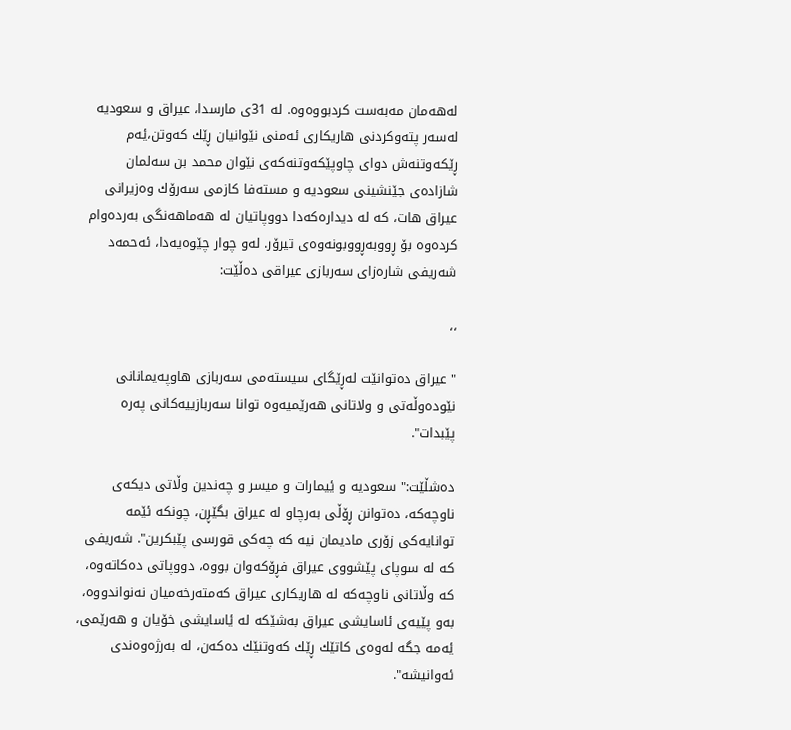لەهەمان مەبەست كردبووەوە. لە 31ی مارسدا، عیراق و سعودیە لەسەر پتەوكردنی هاریكاری ئەمنی نێوانیان ڕێك كەوتن،یٔەم ڕێكەوتنەش دوای چاوپێكەوتنەكەی نێوان محمد بن سەلمان شازادەی جێنشینی سعودیە و مستەفا كازمی سەرۆك وەزیرانی عیراق هات، كە لە دیدارەكەدا دووپاتیان لە هەماهەنگی بەردەوام كردەوە بۆ ڕووبەڕووبونەوەی تیرۆر. لەو چوار چێوەیەدا، ئەحمەد شەریفی شارەزای سەربازی عیراقی دەڵێت:

،،

" عیراق دەتوانێت لەڕێگای سیستەمی سەربازی هاوپەیمانانی نێودەوڵەتی و ولاتانی هەرێمیەوە توانا سەربازییەكانی پەرە پێبدات".

دەشڵێت:" سعودیە و یٔیمارات و میسر و چەندین وڵاتی دیكەی ناوچەكە، دەتوانن ڕۆڵی بەرچاو لە عیراق بگێڕن، چونكە ئێمە توانایەكی زۆری مادیمان نیە كە چەكی قورسی پێبكرین". شەریفی كە لە سوپای پێشووی عیراق فڕۆكەوان بووە، دووپاتی دەكاتەوە، كە وڵاتانی ناوچەكە لە هاریكاری عیراق كەمتەرخەمیان نەنواندووە، بەو پێیەی ئاسایشی عیراق بەشێكە لە یٔاسایشی خۆیان و هەرێمی، یٔەمە جگە لەوەی كاتێك ڕێك كەوتنێك دەكەن، لە بەرژەوەندی ئەوانیشە".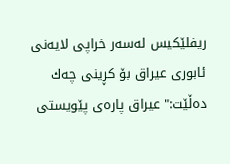ریفلێكیس لەسەر خراپی لایەنی ئابوری عیراق بۆ كڕینی چەك دەڵێت:" عیراق پارەی پێویستی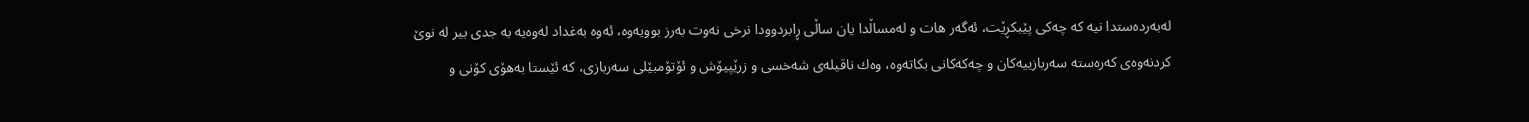لەبەردەستدا نیە كە چەكی پێبكڕێت، ئەگەر هات و لەمساڵدا یان ساڵی ڕابردوودا نرخی نەوت بەرز بوویەوە، ئەوە بەغداد لەوەیە بە جدی بیر لە نوێ كردنەوەی كەرەستە سەربازییەكان و چەكەكانی بكاتەوە، وەك ناقیلەی شەخسی و زرێپیۆش و ئۆتۆمبێلی سەربازی، كە ئێستا بەهۆی كۆنی و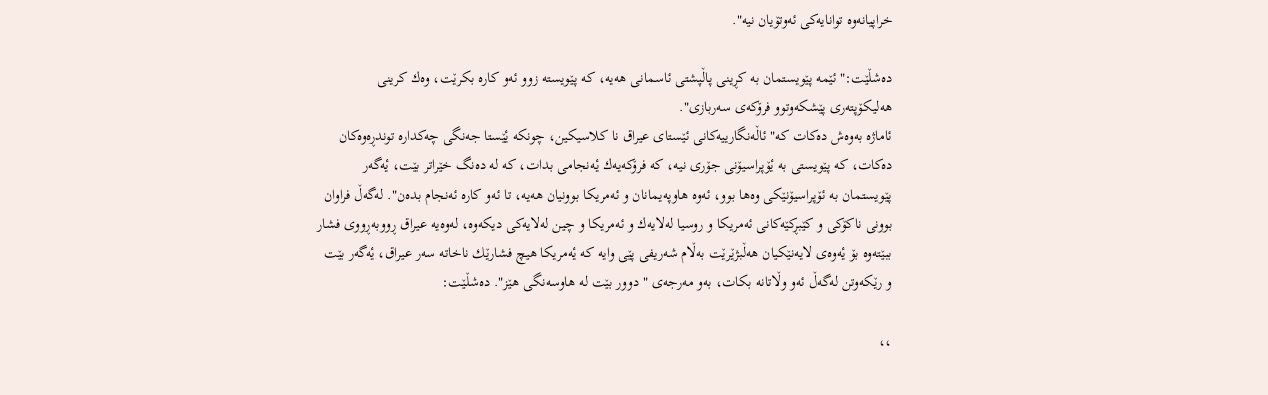خراپیانەوە توانایەكی ئەوتۆیان نیە".

دەشڵێت:"ئێمە پێویستمان بە كڕینی پاڵپشتی ئاسمانی هەیە، كە پێویستە زوو ئەو كارە بكرێت، وەك كرینی هەلیكۆپتەری پێشكەوتوو فرۆكەی سەربازی".
ئاماژە بەوەش دەكات كە" ئاڵەنگارییەكانی ئێستای عیراق نا كلاسیكین، چونكە یٔێستا جەنگی چەكدارە توندڕەوەكان دەكات، كە پێویستی بە یٔۆپراسیۆنی جۆری نیە، كە فرۆكەیەك یٔەنجامی بدات، كە لە دەنگ خێراتر بێت، یٔەگەر پێویستمان بە ئۆپراسیۆنێكی وەها بوو، ئەوە هاوپەیمانان و ئەمریكا بوونیان هەیە، تا ئەو كارە ئەنجام بدەن". لەگەڵ فراوان بوونی ناكۆكی و كێبڕكێەكانی ئەمریكا و روسیا لەلایەك و ئەمریكا و چین لەلایەكی دیكەوە، لەوەیە عیراق ڕووبەڕووی فشار ببێتەوە بۆ یٔەوەی لایەنێكیان هەڵبژێرێت بەڵام شەریفی پێی وایە كە یٔەمریكا هیچ فشارێك ناخاتە سەر عیراق، یٔەگەر بێت و رێكەوتن لەگەڵ ئەو وڵاتانە بكات، بەو مەرجەی " دوور بێت لە هاوسەنگی هێز". دەشڵێت:

،،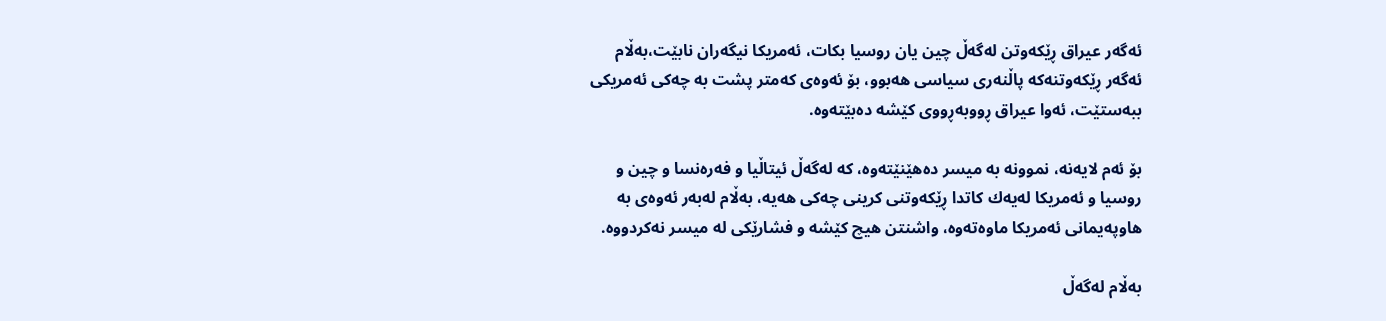ئەگەر عیراق ڕێكەوتن لەگەڵ چین یان روسیا بكات، ئەمریكا نیگەران نابێت،بەڵام ئەگەر ڕێكەوتنەكە پاڵنەری سیاسی هەبوو، بۆ ئەوەی كەمتر پشت بە چەكی ئەمریكی ببەستێت، ئەوا عیراق ڕووبەڕووی كێشە دەبێتەوە.

بۆ ئەم لایەنە، نموونە بە میسر دەهێنێتەوە، كە لەگەڵ ئیتاڵیا و فەرەنسا و چین و روسیا و ئەمریكا لەیەك كاتدا ڕێكەوتنی كرینی چەكی هەیە، بەڵام لەبەر ئەوەی بە هاوپەیمانی ئەمریكا ماوەتەوە، واشنتن هیچ كێشە و فشارێكی لە میسر نەكردووە.

بەڵام لەگەڵ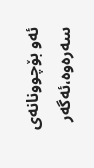ئەو بۆچوونانەی سەرەوە،ئەگەر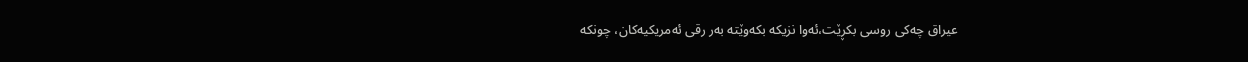عیراق چەكی روسی بكڕێت،ئەوا نزیكە بكەوێتە بەر رقی ئەمریكیەكان، چونكە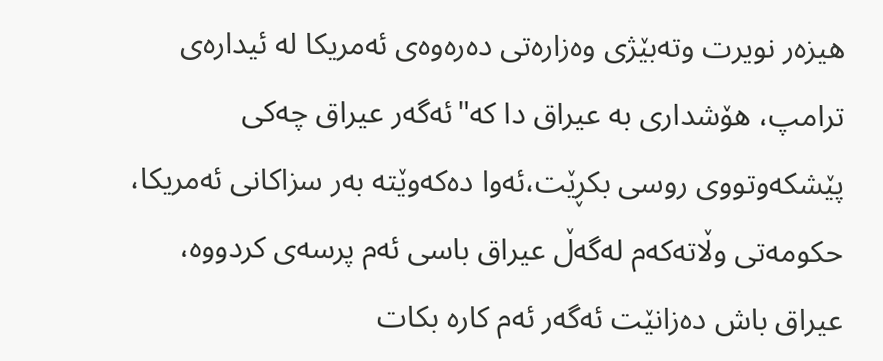هیزەر نویرت وتەبێژی وەزارەتی دەرەوەی ئەمریكا لە ئیدارەی ترامپ، هۆشداری بە عیراق دا كە"ئەگەر عیراق چەكی پێشكەوتووی روسی بكڕێت،ئەوا دەكەوێتە بەر سزاكانی ئەمریكا، حكومەتی وڵاتەكەم لەگەڵ عیراق باسی ئەم پرسەی كردووە، عیراق باش دەزانێت ئەگەر ئەم كارە بكات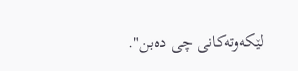لێكەوتەكانی چی دەبن".